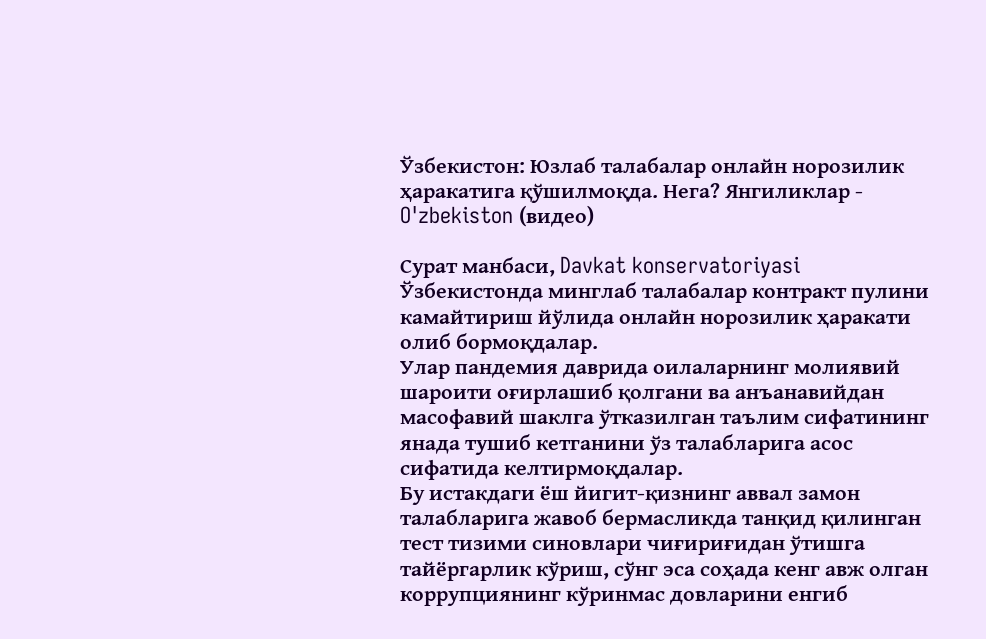Ўзбекистон: Юзлаб талабалар онлайн норозилик ҳаракатига қўшилмоқда. Нега? Янгиликлар - O'zbekiston (видео)

Сурат манбаси, Davkat konservatoriyasi
Ўзбекистонда минглаб талабалар контракт пулини камайтириш йўлида онлайн норозилик ҳаракати олиб бормоқдалар.
Улар пандемия даврида оилаларнинг молиявий шароити оғирлашиб қолгани ва анъанавийдан масофавий шаклга ўтказилган таълим сифатининг янада тушиб кетганини ўз талабларига асос сифатида келтирмоқдалар.
Бу истакдаги ёш йигит-қизнинг аввал замон талабларига жавоб бермасликда танқид қилинган тест тизими синовлари чиғириғидан ўтишга тайёргарлик кўриш, сўнг эса соҳада кенг авж олган коррупциянинг кўринмас довларини енгиб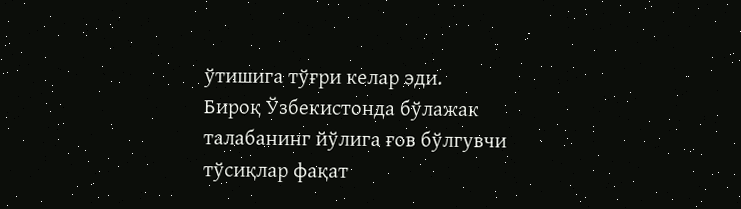ўтишига тўғри келар эди.
Бироқ Ўзбекистонда бўлажак талабанинг йўлига ғов бўлгувчи тўсиқлар фақат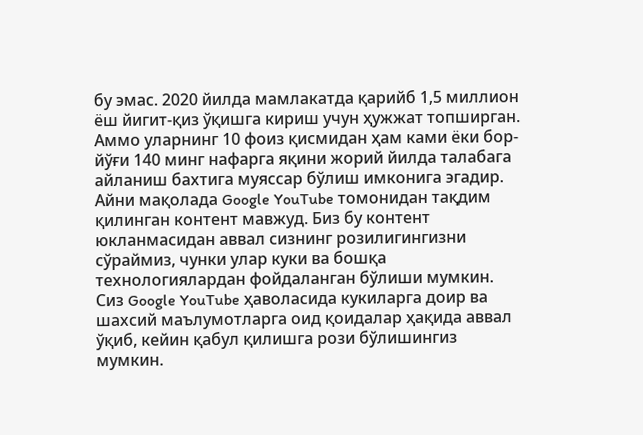бу эмас. 2020 йилда мамлакатда қарийб 1,5 миллион ёш йигит-қиз ўқишга кириш учун ҳужжат топширган.
Аммо уларнинг 10 фоиз қисмидан ҳам ками ёки бор-йўғи 140 минг нафарга яқини жорий йилда талабага айланиш бахтига муяссар бўлиш имконига эгадир.
Айни мақолада Google YouTube томонидан тақдим қилинган контент мавжуд. Биз бу контент юкланмасидан аввал сизнинг розилигингизни сўраймиз, чунки улар куки ва бошқа технологиялардан фойдаланган бўлиши мумкин. Сиз Google YouTube ҳаволасида кукиларга доир ва шахсий маълумотларга оид қоидалар ҳақида аввал ўқиб, кейин қабул қилишга рози бўлишингиз мумкин.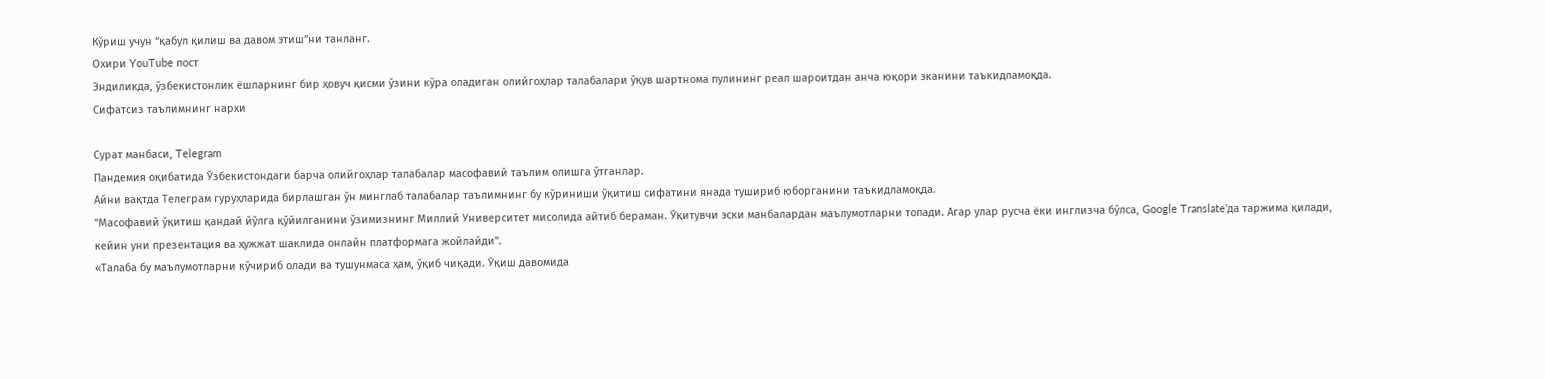Кўриш учун “қабул қилиш ва давом этиш”ни танланг.
Охири YouTube пост
Эндиликда, ўзбекистонлик ёшларнинг бир ҳовуч қисми ўзини кўра оладиган олийгоҳлар талабалари ўқув шартнома пулининг реал шароитдан анча юқори эканини таъкидламоқда.
Сифатсиз таълимнинг нархи

Сурат манбаси, Telegram
Пандемия оқибатида Ўзбекистондаги барча олийгоҳлар талабалар масофавий таълим олишга ўтганлар.
Айни вақтда Телеграм гуруҳларида бирлашган ўн минглаб талабалар таълимнинг бу кўриниши ўқитиш сифатини янада тушириб юборганини таъкидламоқда.
"Масофавий ўқитиш қандай йўлга қўйилганини ўзимизнинг Миллий Университет мисолида айтиб бераман. Ўқитувчи эски манбалардан маълумотларни топади. Агар улар русча ёки инглизча бўлса, Google Translate'да таржима қилади, кейин уни презентация ва ҳужжат шаклида онлайн платформага жойлайди".
«Талаба бу маълумотларни кўчириб олади ва тушунмаса ҳам, ўқиб чиқади. Ўқиш давомида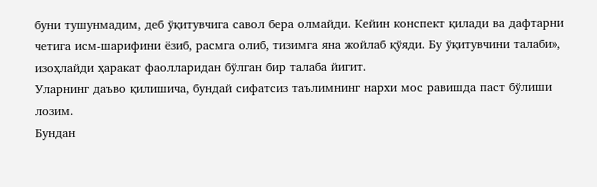буни тушунмадим, деб ўқитувчига савол бера олмайди. Кейин конспект қилади ва дафтарни четига исм-шарифини ёзиб, расмга олиб, тизимга яна жойлаб қўяди. Бу ўқитувчини талаби», изоҳлайди ҳаракат фаолларидан бўлган бир талаба йигит.
Уларнинг даъво қилишича, бундай сифатсиз таълимнинг нархи мос равишда паст бўлиши лозим.
Бундан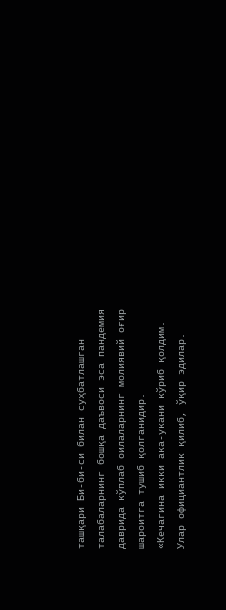ташқари Би-би-си билан суҳбатлашган талабаларнинг бошқа даъвоси эса пандемия даврида кўплаб оилаларнинг молиявий оғир шароитга тушиб қолганидир.
«Кечагина икки ака-укани кўриб қолдим. Улар официантлик қилиб, ўқир эдилар.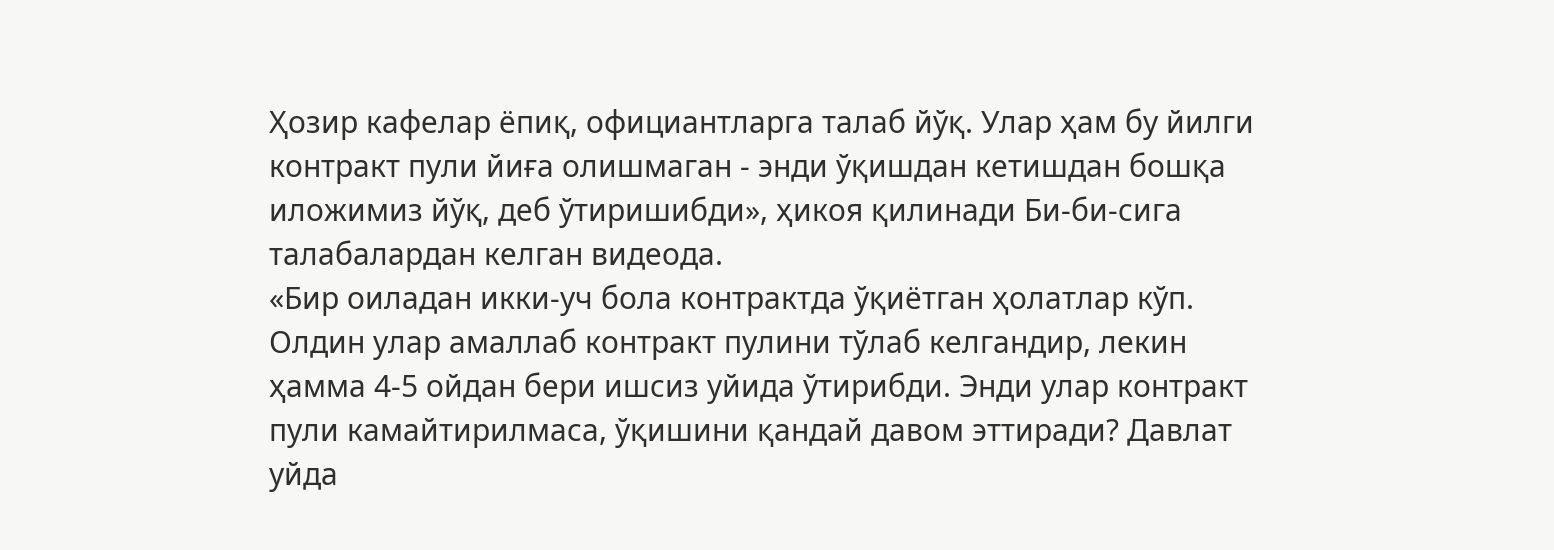Ҳозир кафелар ёпиқ, официантларга талаб йўқ. Улар ҳам бу йилги контракт пули йиға олишмаган - энди ўқишдан кетишдан бошқа иложимиз йўқ, деб ўтиришибди», ҳикоя қилинади Би-би-сига талабалардан келган видеода.
«Бир оиладан икки-уч бола контрактда ўқиётган ҳолатлар кўп. Олдин улар амаллаб контракт пулини тўлаб келгандир, лекин ҳамма 4-5 ойдан бери ишсиз уйида ўтирибди. Энди улар контракт пули камайтирилмаса, ўқишини қандай давом эттиради? Давлат уйда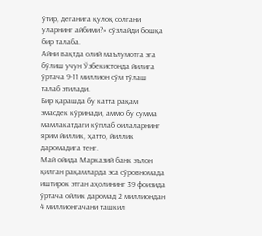ўтир, деганига қулоқ солгани уларнинг айбими?» сўзлайди бошқа бир талаба.
Айни вақтда олий маълумотга эга бўлиш учун Ўзбекистонда йилига ўртача 9-11 миллион сўм тўлаш талаб этилади.
Бир қарашда бу катта рақам эмасдек кўринади, аммо бу сумма мамлакатдаги кўплаб оилаларнинг ярим йиллик, ҳатто, йиллик даромадига тенг.
Май ойида Марказий банк эълон қилган рақамларда эса сўровномада иштирок этган аҳолининг 39 фоизида ўртача ойлик даромад 2 миллиондан 4 миллионгачани ташкил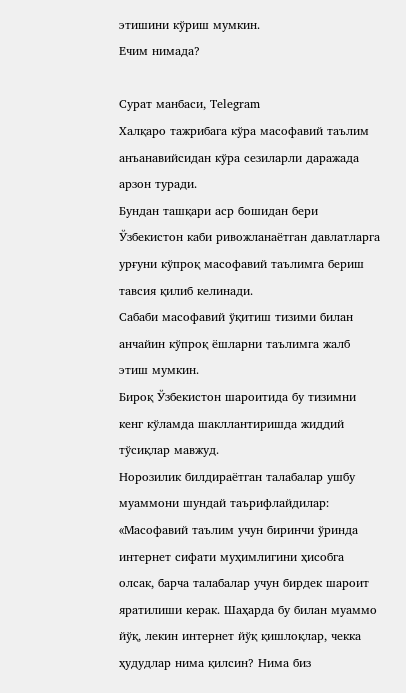этишини кўриш мумкин.
Ечим нимада?

Сурат манбаси, Telegram
Халқаро тажрибага кўра масофавий таълим анъанавийсидан кўра сезиларли даражада арзон туради.
Бундан ташқари аср бошидан бери Ўзбекистон каби ривожланаётган давлатларга урғуни кўпроқ масофавий таълимга бериш тавсия қилиб келинади.
Сабаби масофавий ўқитиш тизими билан анчайин кўпроқ ёшларни таълимга жалб этиш мумкин.
Бироқ Ўзбекистон шароитида бу тизимни кенг кўламда шакллантиришда жиддий тўсиқлар мавжуд.
Норозилик билдираётган талабалар ушбу муаммони шундай таърифлайдилар:
«Масофавий таълим учун биринчи ўринда интернет сифати муҳимлигини ҳисобга олсак, барча талабалар учун бирдек шароит яратилиши керак. Шаҳарда бу билан муаммо йўқ, лекин интернет йўқ қишлоқлар, чекка ҳудудлар нима қилсин? Нима биз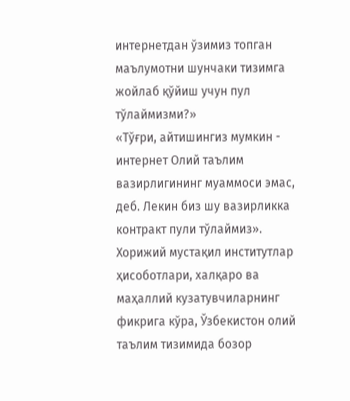интернетдан ўзимиз топган маълумотни шунчаки тизимга жойлаб қўйиш учун пул тўлаймизми?»
«Тўғри, айтишингиз мумкин - интернет Олий таълим вазирлигининг муаммоси эмас, деб. Лекин биз шу вазирликка контракт пули тўлаймиз».
Хорижий мустақил институтлар ҳисоботлари, халқаро ва маҳаллий кузатувчиларнинг фикрига кўра, Ўзбекистон олий таълим тизимида бозор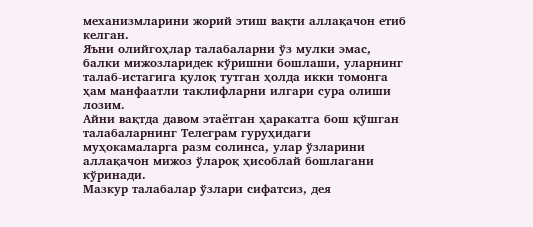механизмларини жорий этиш вақти аллақачон етиб келган.
Яъни олийгоҳлар талабаларни ўз мулки эмас, балки мижозларидек кўришни бошлаши, уларнинг талаб-истагига қулоқ тутган ҳолда икки томонга ҳам манфаатли таклифларни илгари сура олиши лозим.
Айни вақтда давом этаётган ҳаракатга бош қўшган талабаларнинг Телеграм гуруҳидаги муҳокамаларга разм солинса, улар ўзларини аллақачон мижоз ўлароқ ҳисоблай бошлагани кўринади.
Мазкур талабалар ўзлари сифатсиз, дея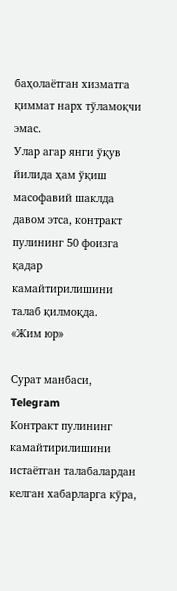баҳолаётган хизматга қиммат нарх тўламоқчи эмас.
Улар агар янги ўқув йилида ҳам ўқиш масофавий шаклда давом этса, контракт пулининг 50 фоизга қадар камайтирилишини талаб қилмоқда.
«Жим юр»

Сурат манбаси, Telegram
Контракт пулининг камайтирилишини истаётган талабалардан келган хабарларга кўра,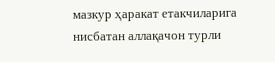мазкур ҳаракат етакчиларига нисбатан аллақачон турли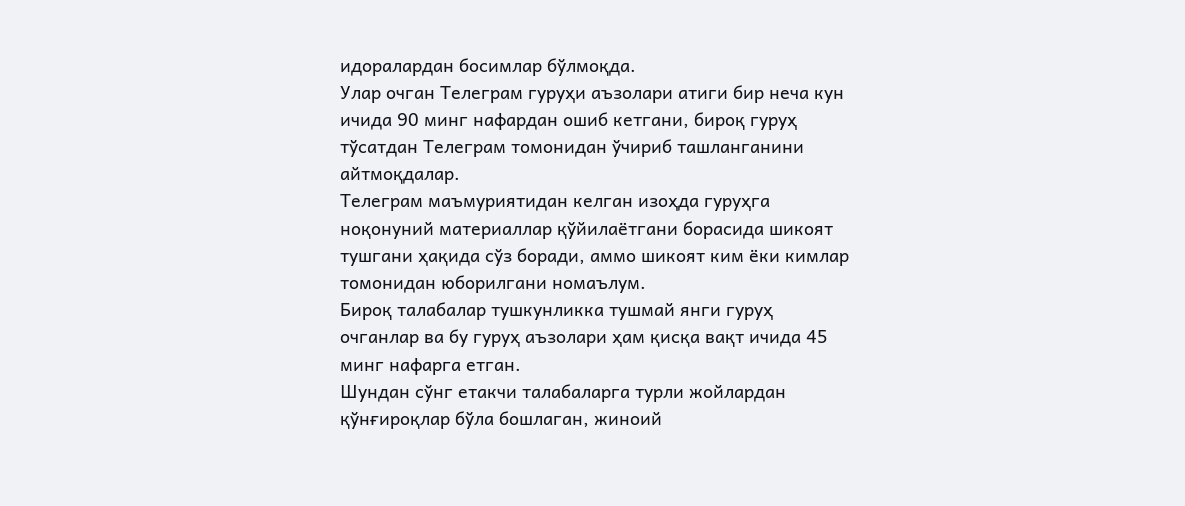идоралардан босимлар бўлмоқда.
Улар очган Телеграм гуруҳи аъзолари атиги бир неча кун ичида 90 минг нафардан ошиб кетгани, бироқ гуруҳ тўсатдан Телеграм томонидан ўчириб ташланганини айтмоқдалар.
Телеграм маъмуриятидан келган изоҳда гуруҳга ноқонуний материаллар қўйилаётгани борасида шикоят тушгани ҳақида сўз боради, аммо шикоят ким ёки кимлар томонидан юборилгани номаълум.
Бироқ талабалар тушкунликка тушмай янги гуруҳ очганлар ва бу гуруҳ аъзолари ҳам қисқа вақт ичида 45 минг нафарга етган.
Шундан сўнг етакчи талабаларга турли жойлардан қўнғироқлар бўла бошлаган, жиноий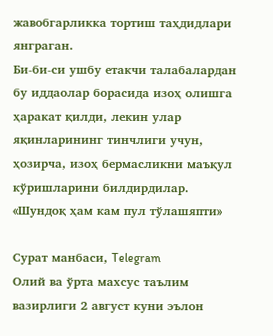жавобгарликка тортиш таҳдидлари янграган.
Би-би-си ушбу етакчи талабалардан бу иддаолар борасида изоҳ олишга ҳаракат қилди, лекин улар яқинларининг тинчлиги учун, ҳозирча, изоҳ бермасликни маъқул кўришларини билдирдилар.
«Шундоқ ҳам кам пул тўлашяпти»

Сурат манбаси, Telegram
Олий ва ўрта махсус таълим вазирлиги 2 август куни эълон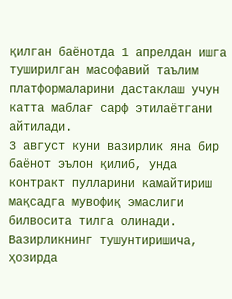қилган баёнотда 1 апрелдан ишга туширилган масофавий таълим платформаларини дастаклаш учун катта маблағ сарф этилаётгани айтилади.
3 август куни вазирлик яна бир баёнот эълон қилиб, унда контракт пулларини камайтириш мақсадга мувофиқ эмаслиги билвосита тилга олинади.
Вазирликнинг тушунтиришича, ҳозирда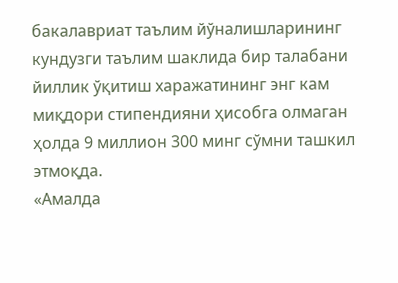бакалавриат таълим йўналишларининг кундузги таълим шаклида бир талабани йиллик ўқитиш харажатининг энг кам миқдори стипендияни ҳисобга олмаган ҳолда 9 миллион 300 минг сўмни ташкил этмоқда.
«Амалда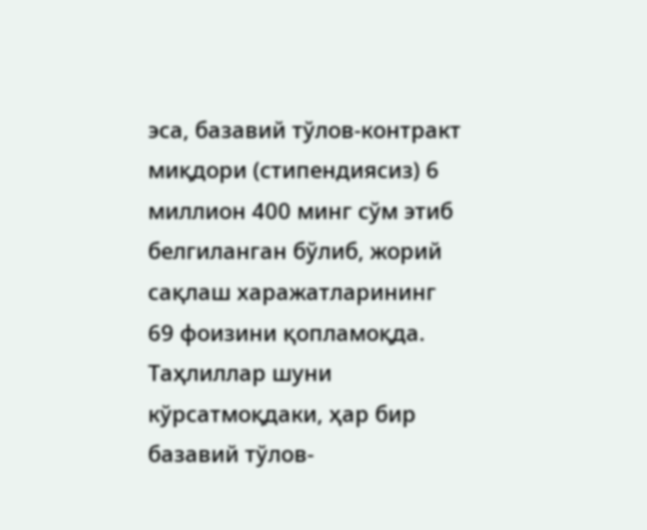эса, базавий тўлов-контракт миқдори (стипендиясиз) 6 миллион 400 минг сўм этиб белгиланган бўлиб, жорий сақлаш харажатларининг 69 фоизини қопламоқда. Таҳлиллар шуни кўрсатмоқдаки, ҳар бир базавий тўлов-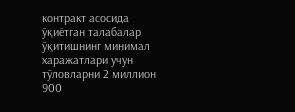контракт асосида ўқиётган талабалар ўқитишнинг минимал харажатлари учун тўловларни 2 миллион 900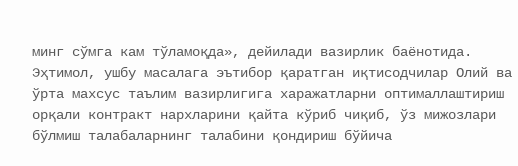минг сўмга кам тўламоқда», дейилади вазирлик баёнотида.
Эҳтимол, ушбу масалага эътибор қаратган иқтисодчилар Олий ва ўрта махсус таълим вазирлигига харажатларни оптималлаштириш орқали контракт нархларини қайта кўриб чиқиб, ўз мижозлари бўлмиш талабаларнинг талабини қондириш бўйича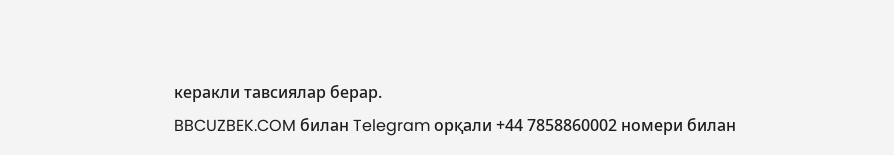керакли тавсиялар берар.
BBCUZBEK.COM билан Telegram орқали +44 7858860002 номери билан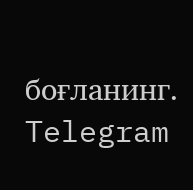боғланинг.
Telegram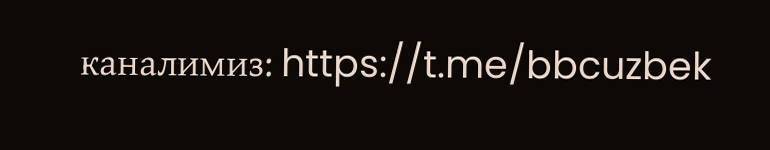каналимиз: https://t.me/bbcuzbek